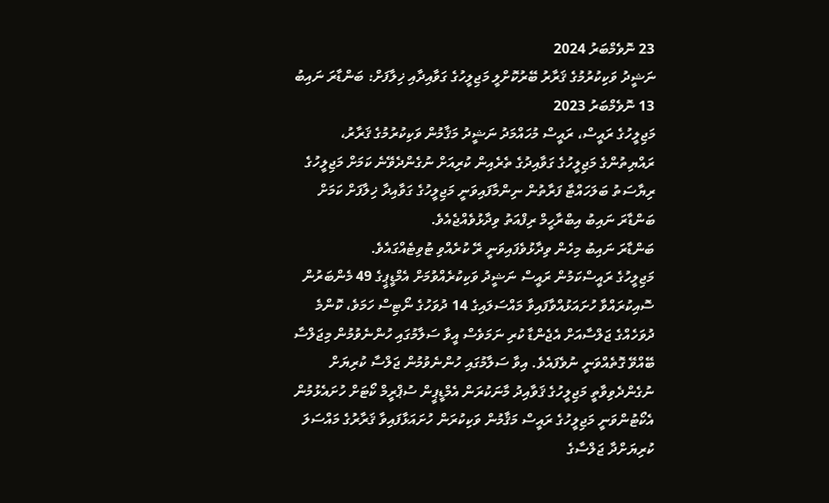23 ނޮވެމްބަރު 2024
ނަޝީދު ވަކިކުރުމުގެ ޤަރާރު ބޭރުކޮށްލީ މަޖިލީހުގެ ގަވާއިދާއި ޚިލާފަށް: ބަންޑާރަ ނައިބު
13 ނޮވެމްބަރު 2023
މަޖިލީހުގެ ރައީސް، ރައީސް މުހައްމަދު ނަޝީދު މަޤާމުން ވަކިކުރުމުގެ ޤަރާރު، ރައްޔިތުންގެ މަޖިލީހުގެ ގަވާއިދުގެ ތެރެއިން ކުރިއަށް ނުގެންދެވޭނެ ކަމަށް މަޖިލީހުގެ ރިޔާސަތު ބަލަހައްޓާ ފަރާތުން ނިންމާފައިވަނީ މަޖިލީހުގެ ގަވާއިދާ ޚިލާފަށް ކަމަށް ބަންޑާރަ ނައިބު އިބްރާހީމް ރިފްއަތު ވިދާޅުވެއްޖެއެވެ.
ބަންޑާރަ ނައިބު މިހެން ވިދާޅުވެފައިވަނީ ރޭ ކުރެއްވި ޓުވިޓެއްގައެވެ.
މަޖިލީހުގެ ރައީސްކަމުން ރައީސް ނަޝީދު ވަކިކުރެއްވުމަށް އެމްޑީޕީގެ 49 މެންބަރުން ސޮއިކުރައްވާ ހުށައަޅުއްވާފައިވާ މައްސަލައިގެ 14 ދުވަހުގެ ނޯޓިސް ހަމަވެ، ކޮންމެ ދުވަހެއްގެ ޖަލްސާއަށް އެޖެންޑާ ކުރި ނަމަވެސް އީވާ ސަލާމުގައި ހުންނެވުމުން މިޖަލްސާ ބޭއްވޭ ގޮތެއްވަނީ ނުވެފައެވެ. އިވާ ސަލާމުގައި ހުންނެވުމުން ޖަލްސާ ކުރިޔަށް ނުގެންދެވިވާތީ މަޖިލީހުގެ ޤަވާއިދު މާނަކުރަން އެމްޑީޕީން ސުޕްރީމް ކޯޓަށް ހުށައެޅުމުން އެކޯޓުންވަނީ މަޖިލީހުގެ ރައީސް މަޤާމުން ވަކިކުރަން ހުށައަޅާފައިވާ ޤަރާރުގެ މައްސަލަ ކުރިޔަށްދާ ޖަލްސާގެ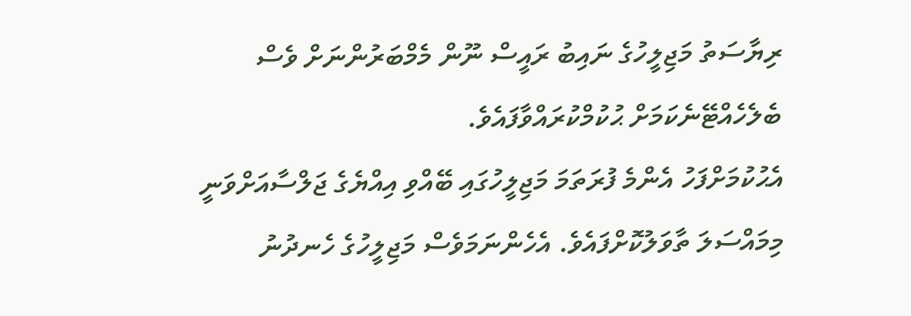ރިޔާސަތު މަޖިލީހުގެ ނައިބު ރައީސް ނޫން މެމްބަރުންނަށް ވެސް ބެލެހެއްޓޭނެކަމަށް ޙުކުމްކުރައްވާފައެވެ.
އެޙުކުމަށްފަހު އެންމެ ފުރަތަމަ މަޖިލީހުގައި ބޭއްވި އިއްޔެގެ ޖަލްސާއަށްވަނީ މިމައްސަލަ ތާވަލުކޮށްފައެވެ. އެހެންނަމަވެސް މަޖިލީހުގެ ހެނދުނު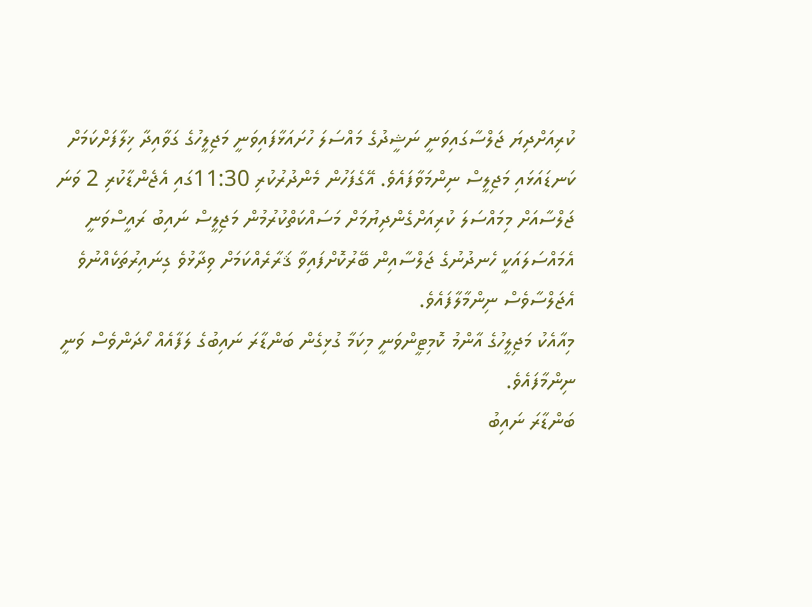ކުރިއަށްދިޔަ ޖަލްސާގައިވަނީ ނަޝީދުގެ މައްސަލަ ހުށައަޅާފައިވަނީ މަޖިލީހުގެ ގަވާއިދާ ޚިލާފަށްކަމަށް ކަނޑައަޅައި މަޖިލީސް ނިންމަވާފައެވެ. އޭގެފަހުން މެންދުރުކުރި 11:30ގައި އެޖެންޑާކުރި 2 ވަނަ ޖަލްސާއަށް މިމައްސަލަ ކުރިއަށްގެންދިޔުމަށް މަސައްކަތްކުރުމުން މަޖިލީސް ނައިބު ރައީސްވަނީ އެމައްސަލައަކީ ހެނދުނުގެ ޖަލްސާއިން ބޭރުކޮށްފައިވާ ޤަރާރެއްކަމަށް ވިދާޅުވެ ގިނައިރުތަކެއްނުވެ އެޖަލްސާވެސް ނިންމާލާފައެވެ.
މިއާއެކު މަޖިލީހުގެ އާންމު ކޮމިޓީންވަނީ މިކަމާ ގުޅިގެން ބަންޑާރަ ނައިބުގެ ލަފާއެއް ހޯދަންވެސް ވަނީ ނިންމާފައެވެ.
ބަންޑާރަ ނައިބު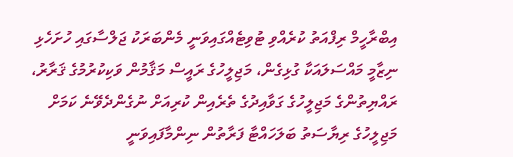އިބްރާހީމް ރިފްއަތު ކުރެއްވި ޓުވިޓެއްގައިވަނީ މެންބަރަކު ޖަލްސާގައި ހުށަހެޅި ނިޒާމީ މައްސަލައަކާ ގުޅިގެން، މަޖިލީހުގެ ރައީސް މަޤާމުން ވަކިކުރުމުގެ ޤަރާރު، ރައްޔިތުންގެ މަޖިލީހުގެ ގަވާއިދުގެ ތެރެއިން ކުރިއަށް ނުގެންދެވޭނެ ކަމަށް މަޖިލީހުގެ ރިޔާސަތު ބަލަހައްޓާ ފަރާތުން ނިންމާފައިވަނީ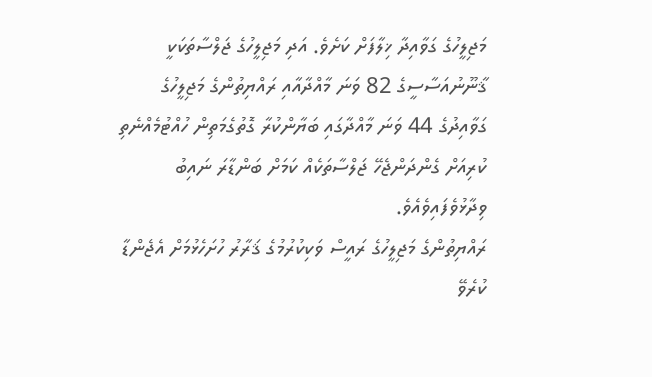މަޖިލީހުގެ ގަވާއިދާ ޚިލާފަށް ކަށެވެ. އަދި މަޖިލީހުގެ ޖަލްސާތަކަކީ ޤާނޫނުއަސާސީގެ 82 ވަނަ މާއްދާއާއި ރައްޔިތުންގެ މަޖިލީހުގެ ގަވާއިދުގެ 44 ވަނަ މާއްދާގައި ބަޔާންކުރާ ގޮތުގެމަތިން ހުއްޓުމެއްނެތި ކުރިއަށް ގެންދަންޖެހޭ ޖަލްސާތަކެއް ކަމަށް ބަންޑާރަ ނައިބު ވިދާޅުވެފައިވެއެވެ.
ރައްޔިތުންގެ މަޖިލީހުގެ ރައީސް ވަކިކުރުމުގެ ޤަރާރު ހުށަހެޅުމަށް އެޖެންޑާ ކުރެވޭ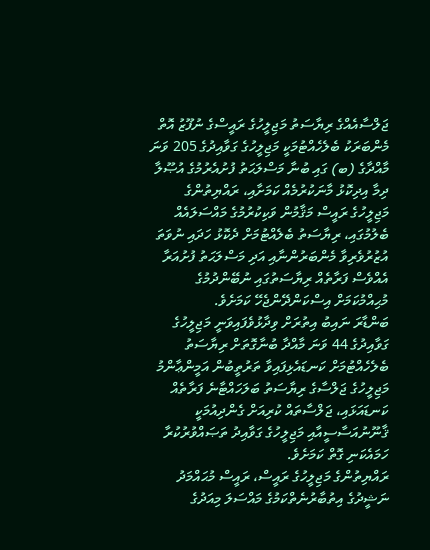ޖަލްސާއެއްގެ ރިޔާސަތު މަޖިލީހުގެ ރައީސްގެ ނުފޫޒު އޮތް މެންބަރަކު ބެލެހެއްޓުމަކީ މަޖިލީހުގެ ގަވާއިދުގެ 205 ވަނަ މާއްދާގެ (ބ) ގައި ބުނާ މަސްލަޙަތު ފުށުއެރުމުގެ އުޞޫލާ ދިމާ އިދިކޮޅު މާނަކުރުމެއް ކަމަށާއި، ރައްޔިތުންގެ މަޖިލީހުގެ ރައީސް މަޤާމުން ވަކިކުރުމުގެ މައްސަލައެއް ބެލުމުގައި، ރިޔާސަތު ބެލެއްޓުމަށް ދެކޮޅު ހަދައި ނުވަތަ އުޒުރުވެރިވާ މެންބަރުންނާއި އަދި މަސްލަޙަތު ފުށުއަރާ އެއްވެސް ފަރާތެއް ރިޔާސަތުގައި ނުބޭންދުމުގެ މުޙިއްމުކަމަށް އިސްކަންދޭންޖެހޭ ކަމަށެވެ.
ބަންޑާރަ ނައިބު އިތުރަށް ވިދާޅުވެފައިވަނީ މަޖިލީހުގެ ގަވާއިދުގެ 44 ވަނަ މާއްދާ ބުނާގޮތަށް ރިޔާސަތު ބެލެހެއްޓުމަށް ކަނޑައެޅިފައިވާ ތަރުތީބުން އަމީންޢާންމު މަޖިލީހުގެ ޖަލްސާގެ ރިޔާސަތު ބަލަހައްޓާނެ ފަރާތެއް ކަނޑައަޅައި، ޖަލްސާތައް ކުރިއަށް ގެންދިއުމަކީ ޤާނޫނުއަސާސީއާއި މަޖިލީހުގެ ގަވާއިދު ތަޞައްވުރުކުރާ ހަމައެކަނި ގޮތް ކަމަށެވެ.
ރައްޔިތުންގެ މަޖިލީހުގެ ރައީސް، ރައީސް މުޙައްމަދު ނަޝީދުގެ އިތުބާރުނެތްކަމުގެ މައްސަލަ މިއަދުގެ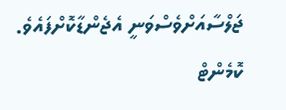ޖަލްސާއަށްވެސްވަނީ އެޖެންޑާކޮށްފައެވެ.
ކޮމެންޓް